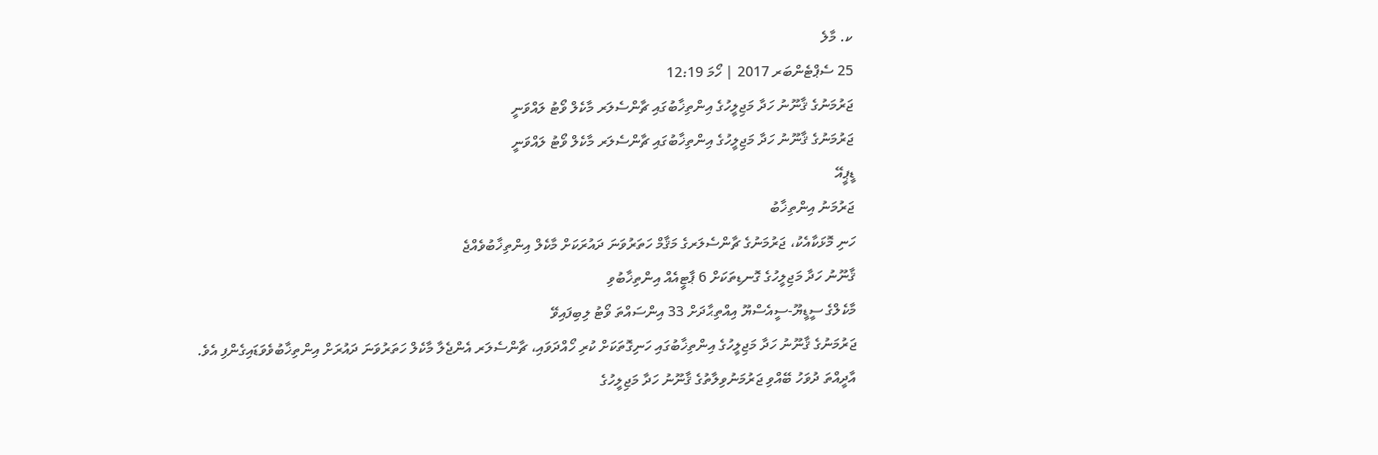ކ. މާލެ
25 ސެޕްޓެންބަރ 2017 | ހޯމަ 12:19
ޖަރުމަނުގެ ޤާނޫނު ހަދާ މަޖިލީހުގެ އިންތިޚާބުގައި ޗާންސެލަރ މާކެލް ވޯޓު ލައްވަނީ
ޖަރުމަނުގެ ޤާނޫނު ހަދާ މަޖިލީހުގެ އިންތިޚާބުގައި ޗާންސެލަރ މާކެލް ވޯޓު ލައްވަނީ
ޑީޕީއޭ
ޖަރުމަނު އިންތިޚާބު
ހަނި މޮޅަކާއެކު، ޖަރުމަނުގެ ޗާންސެލަރގެ މަޤާމް ހަތަރުވަނަ ދައުރަކަށް މާކެލް އިންތިޚާބުވެއްޖެ
ޤާނޫނު ހަދާ މަޖިލީހުގެ ގޮނޑިތަކަށް 6 ޕާޓީއެއް އިންތިޚާބުވި
މާކެލްގެ ސީޑީޔޫ-ސީއެސްޔޫ އިއްތިޙާދަށް 33 އިންސައްތަ ވޯޓު ލިބިފައިވޭ
ޖަރުމަނުގެ ޤާނޫނު ހަދާ މަޖިލީހުގެ އިންތިޚާބުގައި ހަނިގޮތަކަށް ކުރި ހޯއްދަވައި، ޗާންސެލަރ އެންޖެލާ މާކެލް ހަތަރުވަނަ ދައުރަށް އިންތިޚާބުވެވަޑައިގެންފި އެވެ.
އާދީއްތަ ދުވަހު ބޭއްވި ޖަރުމަނުވިލާތުގެ ޤާނޫނު ހަދާ މަޖިލީހުގެ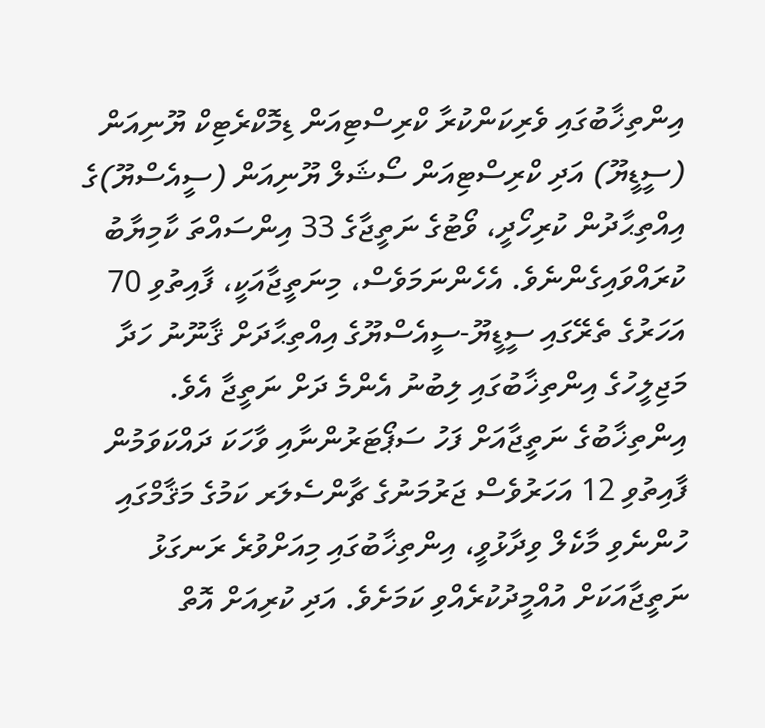އިންތިޚާބުގައި ވެރިކަންކުރާ ކްރިސްޓިއަން ޑިމޮކްރެޓިކް ޔޫނިއަން (ސީޑީޔޫ) އަދި ކްރިސްޓިއަން ސޯޝަލް ޔޫނިއަން (ސީއެސްޔޫ)ގެ އިއްތިޙާދުން ކުރިހޯދީ، ވޯޓުގެ ނަތީޖާގެ 33 އިންސައްތަ ކާމިޔާބު ކުރައްވައިގެންނެވެ. އެހެންނަމަވެސް، މިނަތީޖާއަކީ، ފާއިތުވި 70 އަހަރުގެ ތެރޭގައި ސީޑީޔޫ-ސީއެސްޔޫގެ އިއްތިޙާދަށް ޤާނޫނު ހަދާ މަޖިލީހުގެ އިންތިޚާބުގައި ލިބުނު އެންމެ ދަށް ނަތީޖާ އެވެ.
އިންތިޚާބުގެ ނަތީޖާއަށް ފަހު ސަޕޯޓަރުންނާއި ވާހަކަ ދައްކަވަމުން ފާއިތުވި 12 އަހަރުވެސް ޖަރުމަނުގެ ޗާންސެލަރ ކަމުގެ މަޤާމްގައި ހުންނެވި މާކެލް ވިދާޅުވީ، އިންތިޚާބުގައި މިއަށްވުރެ ރަނގަޅު ނަތީޖާއަކަށް އުއްމީދުކުރެއްވި ކަމަށެވެ. އަދި ކުރިއަށް އޮތް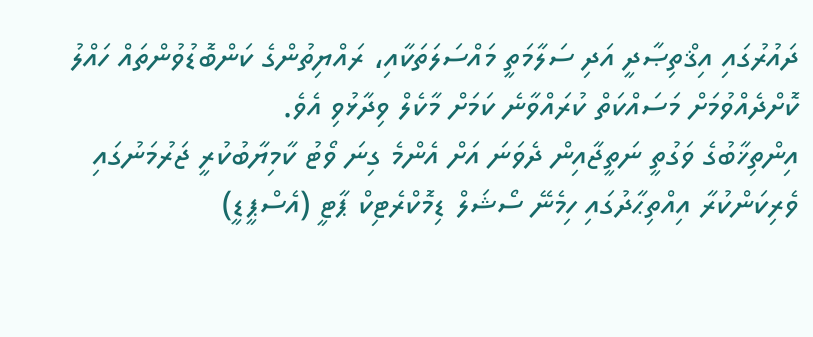ދައުރުގައި އިޤްތިޞާދީ އަދި ސަލާމަތީ މައްސަލަތަކާއި، ރައްޔިތުންގެ ކަންބޮޑުވުންތައް ހައްލު ކޮށްދެއްވުމަށް މަސައްކަތް ކުރައްވާނެ ކަމަށް މާކެލް ވިދާޅުވި އެވެ.
އިންތިޚާބުގެ ވަގުތީ ނަތީޖާއިން ދެވަނަ އަށް އެންމެ ގިނަ ވޯޓު ކާމިޔާބުކުރީ ޖަރުމަނުގައި ވެރިކަންކުރާ އިއްތިޙާދުގައި ހިމެނޭ ސޯޝަލް ޑިމޮކްރެޓިކް ޕާޓީ (އެސްޕީޑީ)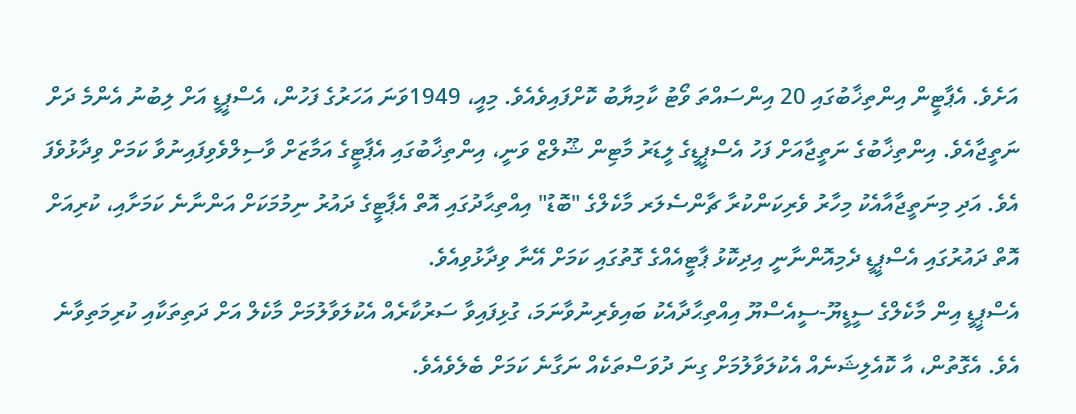އަށެވެ. އެޕާޓީން އިންތިޚާބުގައި 20 އިންސައްތަ ވޯޓު ކާމިޔާބު ކޮށްފައިވެއެވެ. މިއީ، 1949ވަނަ އަހަރުގެ ފަހުން، އެސްޕީޑީ އަށް ލިބުނު އެންމެ ދަށް ނަތީޖާއެވެ. އިންތިޚާބުގެ ނަތީޖާއަށް ފަހު އެސްޕީޑީގެ ލީޑަރު މާޓިން ޝޫލްޒް ވަނީ، އިންތިޚާބުގައި އެޕާޓީގެ އަމާޒަށް ވާސިލްވެވިފައިނުވާ ކަމަށް ވިދާޅުވެފަ އެވެ. އަދި މިނަތީޖާއާއެކު މިހާރު ވެރިކަންކުރާ ޗާންސެލަރ މާކެލްގެ "ބޮޑު" އިއްތިޙާދުގައި އޮތް އެޕާޓީގެ ދައުރު ނިމުމަކަށް އަންނާނެ ކަމަށާއި، ކުރިއަށް އޮތް ދައުރުގައި އެސްޕީޑީ ދެމިއޮންނާނީ އިދިކޮޅު ޕާޓީއެއްގެ ގޮތުގައި ކަމަށް އޭނާ ވިދާޅުވިއެވެ.
އެސްޕީޑީ އިން މާކެލްގެ ސީޑީޔޫ-ސީއެސްޔޫ އިއްތިޙާދާއެކު ބައިވެރިނުވާނަމަ، ގުޅިފައިވާ ސަރުކާރެއް އެކުލަވާލުމަށް މާކެލް އަށް ދަތިތަކާއި ކުރިމަތިވާނެ އެވެ. އެގޮތުން، އާ ކޮއެލިޝަނެއް އެކުލަވާލުމަށް ގިނަ ދުވަސްތަކެއް ނަގާނެ ކަމަށް ބެލެވެއެވެ.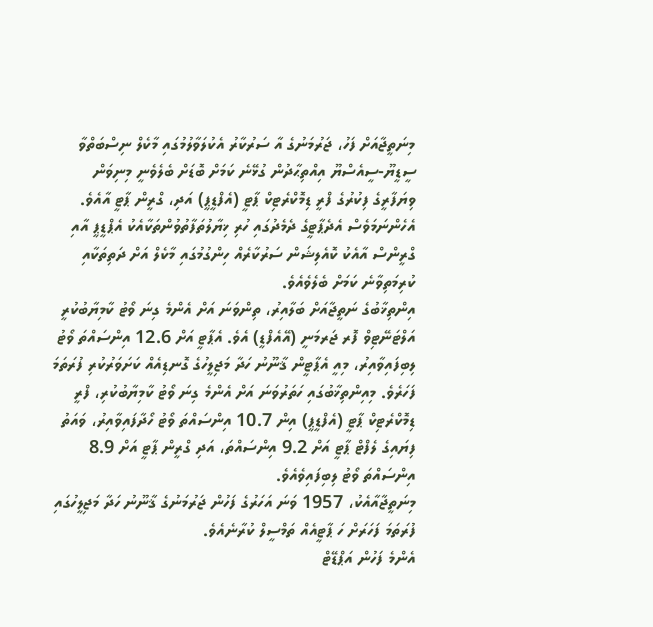މިނަތީޖާއަށް ފަހު، ޖަރުމަނުގެ އާ ސަރުކާރު އެކުލަވާލުމުގައި މާކެލް ނިސްބަތްވާ ސީޑީޔޫ-ސީއެސްޔޫ އިއްތިޙާދުން ގުޅޭނެ ކަމަށް ބޮޑަށް ބެލެވެނީ މިނިވަން ވިޔަފާރީގެ ފިކުރުގެ ފްރީ ޑިމޮކްރެޓިކް ޕާޓީ (އެފްޑީޕީ) އަދި، ގްރީން ޕާޓީ އާއެވެ. އެހެންނަމަވެސް އެދެޕާޓީގެ ދެމެދުގައި ހުރި ޚިޔާލުތަފާތުވުންތަކާއެކު އެޕްޑީޕީ އާއި ގްރީންސް އާއެކު ކޮއެލިޝަން ސަރުކާރެއް ހިންގުމުގައި މާކެލް އަށް ދަތިތަކާއި ކުރިމަތިވާނެ ކަމަށް ބެލެވެއެވެ.
އިންތިޚާބުގެ ނަތީޖާއަށް ބަލާއިރު، ތިންވަނަ އަށް އެންމެ ގިނަ ވޯޓު ކާމިޔާބުކުރީ އަލްޓަނޭޓިވް ފޮރ ޖަރމަނީ (އޭއެފްޑީ) އެވެ. އެޕާޓީ އަށް 12.6 އިންސައްތަ ވޯޓު ލިބިފައިވާއިރު، މިއީ އެޕާޓީން ޤާނޫނު ހަދާ މަޖިލީހުގެ ގޮނޑިއެއް ކަށަވަރުކުރި ފުރަތަމަ ފަހަރެވެ. މިއިންތިޚާބުގައި ހަތަރުވަނަ އަށް އެންމެ ގިނަ ވޯޓު ކާމިޔާބުކުރި، ފްރީ ޑިމޮކްރެޓިކް ޕާޓީ (އެފްޑީޕީ) އިން 10.7 އިންސައްތަ ވޯޓު ހޯދާފައިވާއިރު، ވައަތު ފިޔައިގެ ލެފްޓް ޕާޓީ އަށް 9.2 އިންސައްތަ، އަދި ގްރީން ޕާޓީ އަށް 8.9 އިންސައްތަ ވޯޓު ލިބިފައިވެއެވެ.
މިނަތީޖާއާއެކު، 1957 ވަނަ އަހަރުގެ ފަހުން ޖަރުމަނުގެ ޤާނޫނު ހަދާ މަޖިލީހުގައި ފުރަތަމަ ފަހަރަށް ހަ ޕާޓީއެއް ތަމްސީލް ކުރާނެއެވެ.
އެންމެ ފަހުން އަޕްޑޭޓް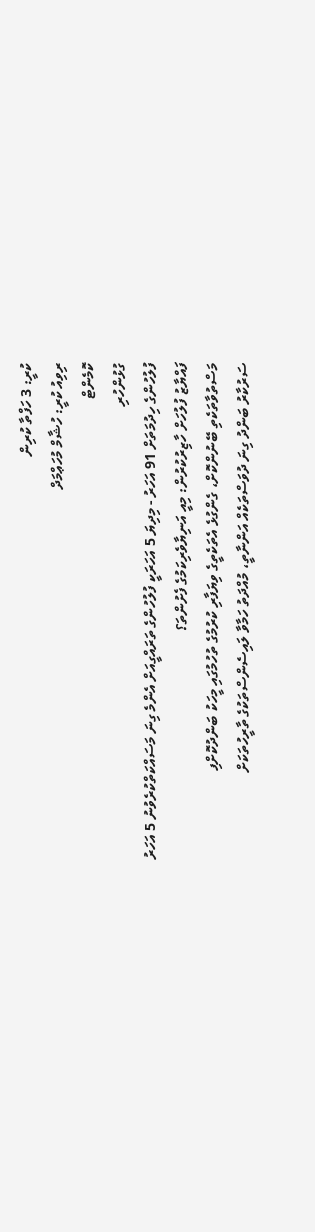ކުރީ: 3 ހަފްތާ ކުރިން
ރިވިއު ކުރީ: ހުޝާމް މުހަޢްމަދް
ކޮމެންޓް
ގުޅުންހުރި
ފުލުހުންގެ ހިދުމަތަށް 91 އަހަރު - މިދިޔަ 5 އަހަރަކީ ފުލުހުންގެ ތަރައްގީއަށް އެންމެ ގިނަ މަސައްކަތްކުރެވުނު 5 އަހަރު
ފައްޔާޒު ފުލުހަށް ހާޒިރުކުރުން: މިއީ އަނިޔާވެރިކަމުގެ ފެށުންތަ؟
މަސްތުވާތަކެތި ބޭނުންކޮށް، ގެންގުޅެ އެތަކެތީގެ ވިޔަފާރި ކުރުމުގެ ތުހުމުގައި މީހަކު ބަންދުކޮށްފި
ސަރުކާރު ބަންދު ގިނަ ދުވަސްތަކެއް އަންނާތީ، މުއްދަތު ހަމާވާ ލައިސެންސްތަކުގެ ތާރީހުތަކަށް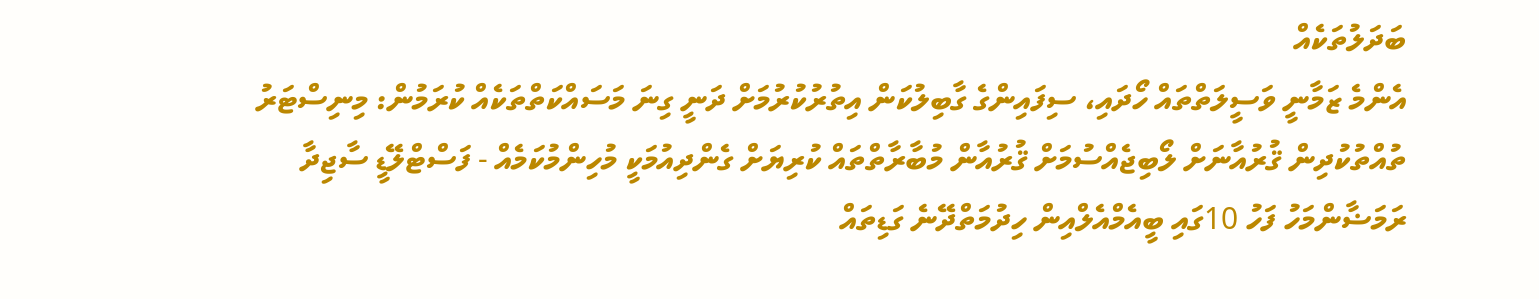ބަދަލުތަކެއް
އެންމެ ޒަމާނީ ވަސީލަތްތައް ހޯދައި، ސިފައިންގެ ގާބިލުކަން އިތުރުކުރުމަށް ދަނީ ގިނަ މަސައްކަތްތަކެއް ކުރަމުން: މިނިސްޓަރު
ތުއްތުކުދިން ޤުރުއާނަށް ލޯބިޖެއްސުމަށް ޤުރުއާން މުބާރާތްތައް ކުރިޔަށް ގެންދިއުމަކީ މުހިންމުކަމެއް - ފަސްޓްލޭޑީ ސާޖިދާ
ރަމަޟާންމަހު ފަހު 10ގައި ބީއެމްއެލްއިން ހިދުމަތްދޭނެ ގަޑިތައް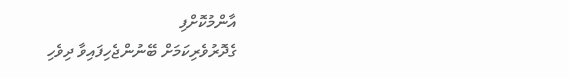އާންމުކޮށްފި
ގެދޮރުވެރިކަމަށް ބޭނުންޖެހިފައިވާ ދިވެހި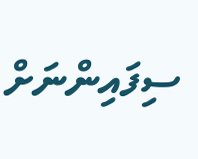ސިފައިންނަށް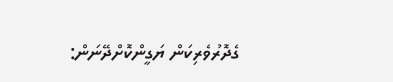ގެދޮރުވެރިކަން ޔަގީންކޮށްދޭނަން: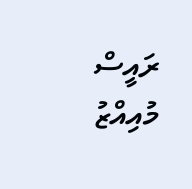ރައީސް މުއިއްޒު